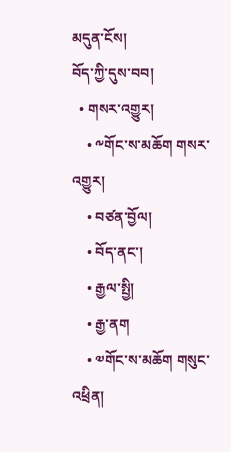མདུན་ངོས།
བོད་ཀྱི་དུས་བབ།
  • གསར་འགྱུར།
    • ༸གོང་ས་མཆོག གསར་འགྱུར།
    • བཙན་བྱོལ།
    • བོད་ནང་།
    • རྒྱལ་སྤྱི།
    • རྒྱ་ནག
    • ༧གོང་ས་མཆོག གསུང་འཕྲིན།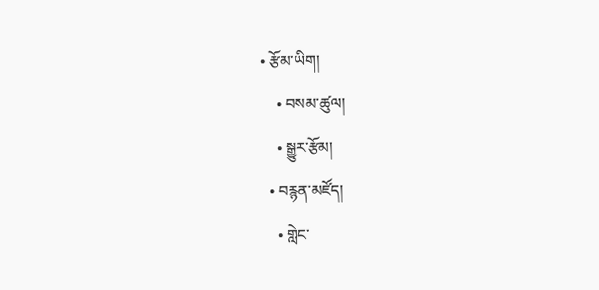• རྩོམ་ཡིག།
    • བསམ་ཚུལ།
    • སྒྱུར་རྩོམ།
  • བརྙན་མཛོད།
    • གླེང་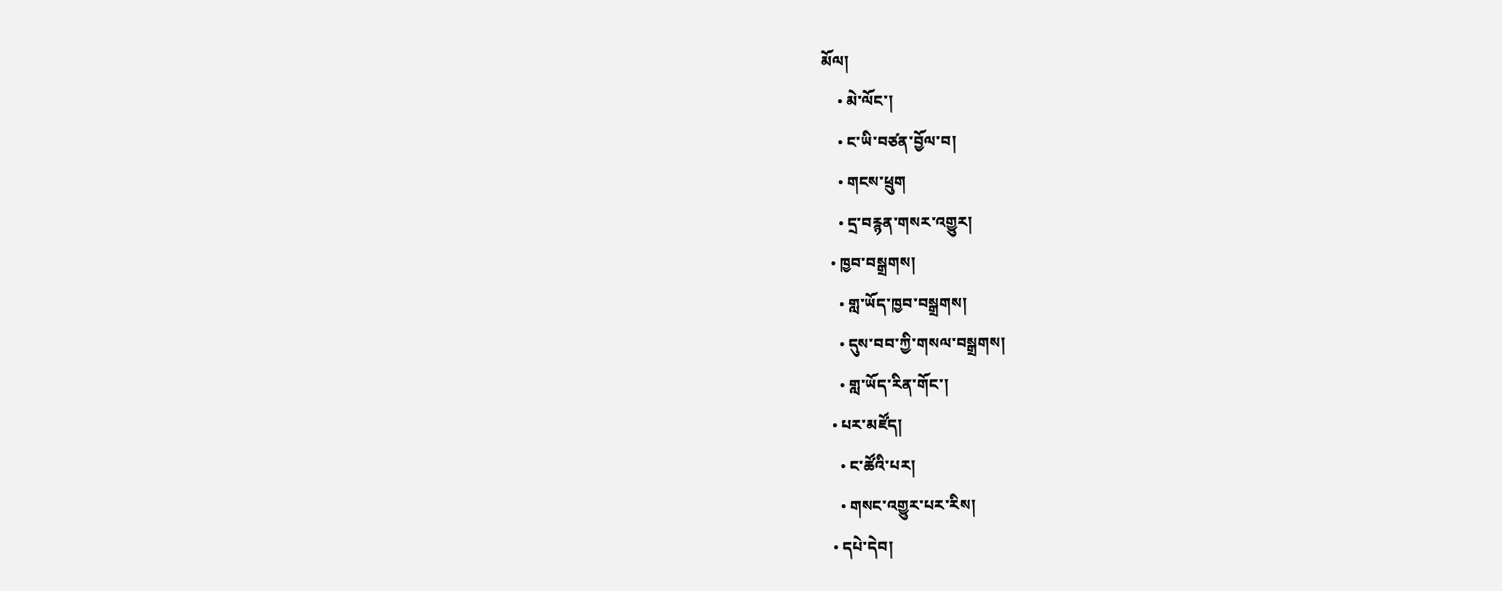མོལ།
    • མེ་ལོང་།
    • ང་ཡི་བཙན་བྱོལ་བ།
    • གངས་ཕྲུག
    • དྲ་བརྙན་གསར་འགྱུར།
  • ཁྱབ་བསྒྲགས།
    • གླ་ཡོད་ཁྱབ་བསྒྲགས།
    • དུས་བབ་ཀྱི་གསལ་བསྒྲགས།
    • གླ་ཡོད་རིན་གོང་།
  • པར་མཛོད།
    • ང་ཚོའི་པར།
    • གསང་འགྱུར་པར་རིས།
  • དཔེ་དེབ།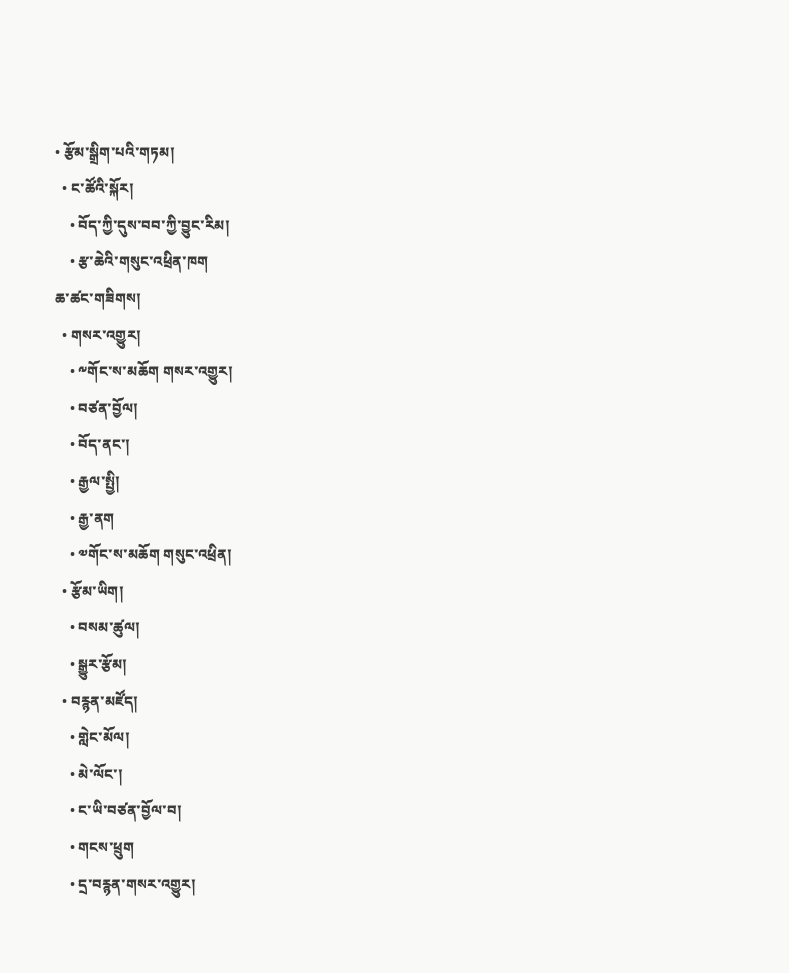• རྩོམ་སྒྲིག་པའི་གཏམ།
  • ང་ཚོའི་སྐོར།
    • བོད་ཀྱི་དུས་བབ་ཀྱི་བྱུང་རིམ།
    • རྩ་ཆེའི་གསུང་འཕྲིན་ཁག
ཆ་ཚང་གཟིགས།
  • གསར་འགྱུར།
    • ༸གོང་ས་མཆོག གསར་འགྱུར།
    • བཙན་བྱོལ།
    • བོད་ནང་།
    • རྒྱལ་སྤྱི།
    • རྒྱ་ནག
    • ༧གོང་ས་མཆོག གསུང་འཕྲིན།
  • རྩོམ་ཡིག།
    • བསམ་ཚུལ།
    • སྒྱུར་རྩོམ།
  • བརྙན་མཛོད།
    • གླེང་མོལ།
    • མེ་ལོང་།
    • ང་ཡི་བཙན་བྱོལ་བ།
    • གངས་ཕྲུག
    • དྲ་བརྙན་གསར་འགྱུར།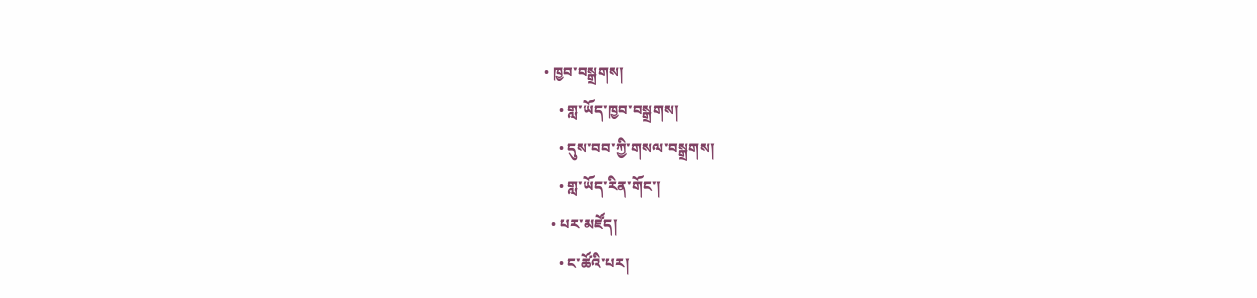• ཁྱབ་བསྒྲགས།
    • གླ་ཡོད་ཁྱབ་བསྒྲགས།
    • དུས་བབ་ཀྱི་གསལ་བསྒྲགས།
    • གླ་ཡོད་རིན་གོང་།
  • པར་མཛོད།
    • ང་ཚོའི་པར།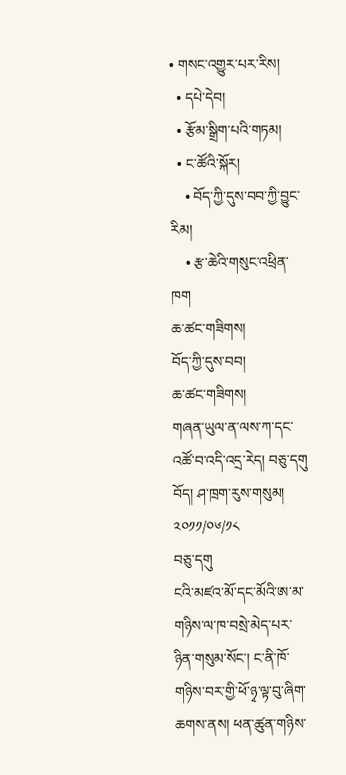• གསང་འགྱུར་པར་རིས།
  • དཔེ་དེབ།
  • རྩོམ་སྒྲིག་པའི་གཏམ།
  • ང་ཚོའི་སྐོར།
    • བོད་ཀྱི་དུས་བབ་ཀྱི་བྱུང་རིམ།
    • རྩ་ཆེའི་གསུང་འཕྲིན་ཁག
ཆ་ཚང་གཟིགས།
བོད་ཀྱི་དུས་བབ།
ཆ་ཚང་གཟིགས།
གཞན་ཡུལ་ན་ལས་ཀ་དང་འཚོ་བ་འདི་འདྲ་རེད། བཅུ་དགུ
བོད། ཤ་ཁྲག་རུས་གསུམ།
༢༠༡༡/༠༦/༡༨
བཅུ་དགུ
ངའི་མཛའ་མོ་དང་མོའི་ཨ་མ་གཉིས་ལ་ཁ་བསྲེ་མེད་པར་ཉིན་གསུམ་སོང་། ང་ནི་ཁོ་གཉིས་བར་གྱི་ཕོ་ཉྭ་ལྟ་བུ་ཞིག་ཆགས་ནས། ཕན་ཚུན་གཉིས་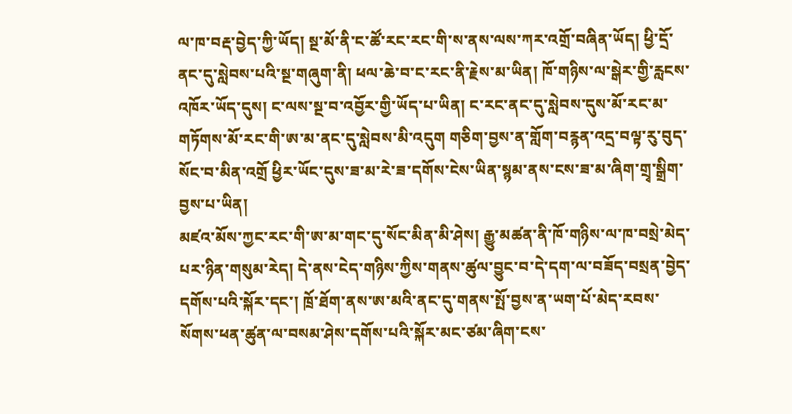ལ་ཁ་བརྡ་བྱེད་ཀྱི་ཡོད། སྔ་མོ་ནི་ང་ཚོ་རང་རང་གི་ས་ནས་ལས་ཀར་འགྲོ་བཞིན་ཡོད། ཕྱི་དྲོ་ནང་དུ་སླེབས་པའི་སྔ་གཞུག་ནི། ཕལ་ཆེ་བ་ང་རང་ནི་རྗེས་མ་ཡིན། ཁོ་གཉིས་ལ་སྒེར་གྱི་རླངས་འཁོར་ཡོད་དུས། ང་ལས་སྔ་བ་འབྱོར་གྱི་ཡོད་པ་ཡིན། ང་རང་ནང་དུ་སླེབས་དུས་མོ་རང་མ་གཏོགས་མོ་རང་གི་ཨ་མ་ནང་དུ་སླེབས་མི་འདུག གཅིག་བྱས་ན་གློག་བརྙན་འདྲ་བལྟ་རུ་བུད་སོང་བ་མིན་འགྲོ ཕྱིར་ཡོང་དུས་ཟ་མ་རེ་ཟ་དགོས་ངེས་ཡིན་སྙམ་ནས་ངས་ཟ་མ་ཞིག་གྲྭ་སྒྲིག་བྱས་པ་ཡིན།
མཛའ་མོས་ཀྱང་རང་གི་ཨ་མ་གང་དུ་སོང་མིན་མི་ཤེས། རྒྱུ་མཚན་ནི་ཁོ་གཉིས་ལ་ཁ་བསྲེ་མེད་པར་ཉིན་གསུམ་རེད། དེ་ནས་ངེད་གཉིས་ཀྱིས་གནས་ཚུལ་བྱུང་བ་དེ་དག་ལ་བཟོད་བསྲན་བྱེད་དགོས་པའི་སྐོར་དང་། ཁྲོ་ཐོག་ནས་ཨ་མའི་ནང་དུ་གནས་སྤོ་བྱས་ན་ཡག་པོ་མེད་རབས་སོགས་ཕན་ཚུན་ལ་བསམ་ཤེས་དགོས་པའི་སྐོར་མང་ཙམ་ཞིག་ངས་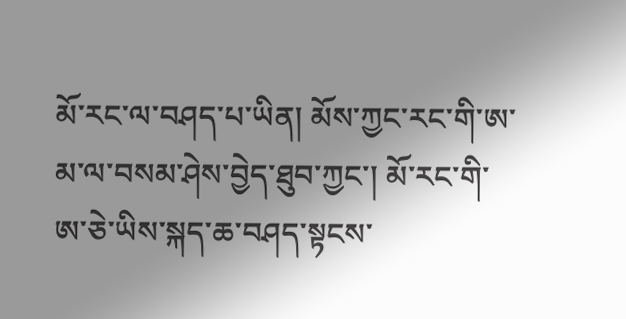མོ་རང་ལ་བཤད་པ་ཡིན། མོས་ཀྱང་རང་གི་ཨ་མ་ལ་བསམ་ཤེས་བྱེད་ཐུབ་ཀྱང་། མོ་རང་གི་ཨ་ཅེ་ཡིས་སྐད་ཆ་བཤད་སྟངས་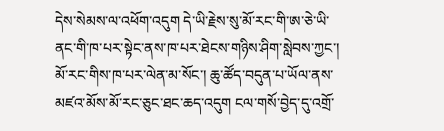དེས་སེམས་ལ་འཕོག་འདུག དེ་ཡི་རྗེས་སུ་མོ་རང་གི་ཨ་ཅེ་ཡི་ནང་གི་ཁ་པར་སྟེང་ནས་ཁ་པར་ཐེངས་གཉིས་ཤིག་སླེབས་ཀྱང་། མོ་རང་གིས་ཁ་པར་ལེན་མ་སོང་། ཆུ་ཚོད་བདུན་པ་ཡོལ་ནས་མཛའ་མོས་མོ་རང་ཅུང་ཐང་ཆད་འདུག ངལ་གསོ་བྱེད་དུ་འགྲོ་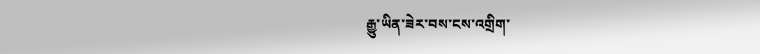རྒྱུ་ཡིན་ཟེར་བས་ངས་འགྲིག་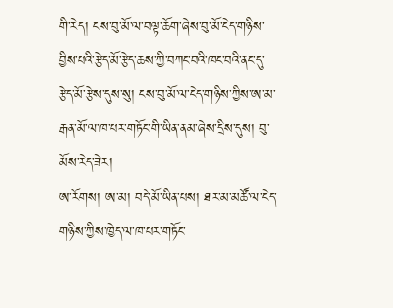གི་རེད། ངས་བུ་མོ་ལ་བལྟ་ཆོག་ཞེས་བུ་མོ་ངེད་གཉིས་བྱིས་པའི་རྩེད་མོ་རྩེད་ཆས་ཀྱི་བཀང་བའི་ཁང་བའི་ནང་དུ་རྩེད་མོ་རྩེས་དུས་སུ། ངས་བུ་མོ་ལ་ངེད་གཉིས་ཀྱིས་ཨ་མ་རྒན་མོ་ལ་ཁ་པར་གཏོང་གི་ཡིན་ནམ་ཞེས་དྲིས་དུས། བུ་མོས་རེད་ཟེར།
ཨ་རོགས། ཨ་མ། བདེ་མོ་ཡིན་པས། ཐར་མ་མཚོ་ལ་ངེད་གཉིས་ཀྱིས་ཁྱེད་ལ་ཁ་པར་གཏོང་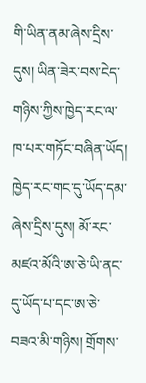གི་ཡིན་ནམ་ཞེས་དྲིས་དུས། ཡིན་ཟེར་བས་ངེད་གཉིས་ཀྱིས་ཁྱེད་རང་ལ་ཁ་པར་གཏོང་བཞིན་ཡོད། ཁྱེད་རང་གང་དུ་ཡོད་དམ་ཞེས་དྲིས་དུས། མོ་རང་མཛའ་མོའི་ཨ་ཅེ་ཡི་ནང་དུ་ཡོད་པ་དང་ཨ་ཅེ་བཟའ་མི་གཉིས། གྲོགས་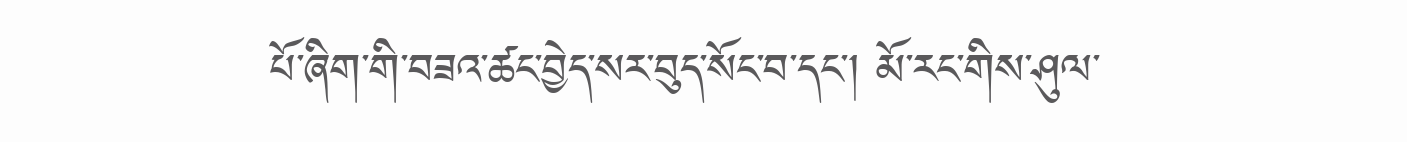པོ་ཞིག་གི་བཟའ་ཚང་བྱེད་སར་བུད་སོང་བ་དང་། མོ་རང་གིས་ཤུལ་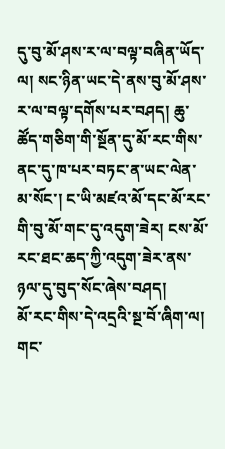དུ་བུ་མོ་ཤས་ར་ལ་བལྟ་བཞིན་ཡོད་ལ། སང་ཉིན་ཡང་དེ་ནས་བུ་མོ་ཤས་ར་ལ་བལྟ་དགོས་པར་བཤད། ཆུ་ཚོད་གཅིག་གི་སྔོན་དུ་མོ་རང་གིས་ནང་དུ་ཁ་པར་བཏང་ན་ཡང་ལེན་མ་སོང་། ང་ཡི་མཛའ་མོ་དང་མོ་རང་གི་བུ་མོ་གང་དུ་འདུག་ཟེར། ངས་མོ་རང་ཐང་ཆད་ཀྱི་འདུག་ཟེར་ནས་ཉལ་དུ་བུད་སོང་ཞེས་བཤད།
མོ་རང་གིས་དེ་འདྲའི་སྔ་བོ་ཞིག་ལ། གང་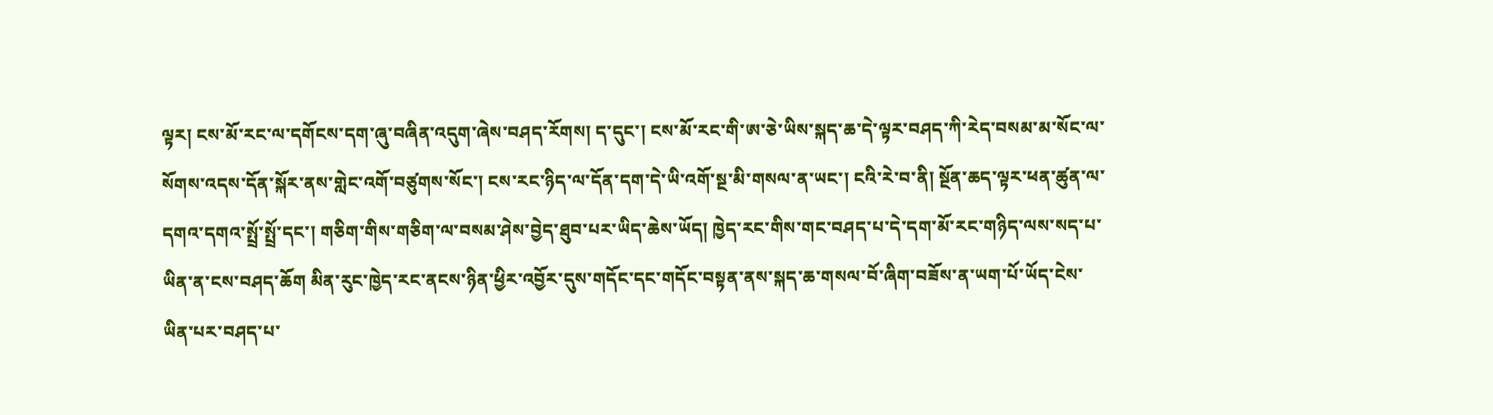ལྟར། ངས་མོ་རང་ལ་དགོངས་དག་ཞུ་བཞིན་འདུག་ཞེས་བཤད་རོགས། ད་དུང་། ངས་མོ་རང་གི་ཨ་ཅེ་ཡིས་སྐད་ཆ་དེ་ལྟར་བཤད་ཀི་རེད་བསམ་མ་སོང་ལ་སོགས་འདས་དོན་སྐོར་ནས་གླེང་འགོ་བཙུགས་སོང་། ངས་རང་ཉིད་ལ་དོན་དག་དེ་ཡི་འགོ་སྔ་མི་གསལ་ན་ཡང་། ངའི་རེ་བ་ནི། སྔོན་ཆད་ལྟར་ཕན་ཚུན་ལ་དགའ་དགའ་སྤྲོ་སྤྲོ་དང་། གཅིག་གིས་གཅིག་ལ་བསམ་ཤེས་བྱེད་ཐུབ་པར་ཡིད་ཆེས་ཡོད། ཁྱེད་རང་གིས་གང་བཤད་པ་དེ་དག་མོ་རང་གཉིད་ལས་སད་པ་ཡིན་ན་ངས་བཤད་ཆོག མིན་རུང་ཁྱེད་རང་ནངས་ཉིན་ཕྱིར་འབྱོར་དུས་གདོང་དང་གདོང་བསྟན་ནས་སྐད་ཆ་གསལ་བོ་ཞིག་བཟོས་ན་ཡག་པོ་ཡོད་ངེས་ཡིན་པར་བཤད་པ་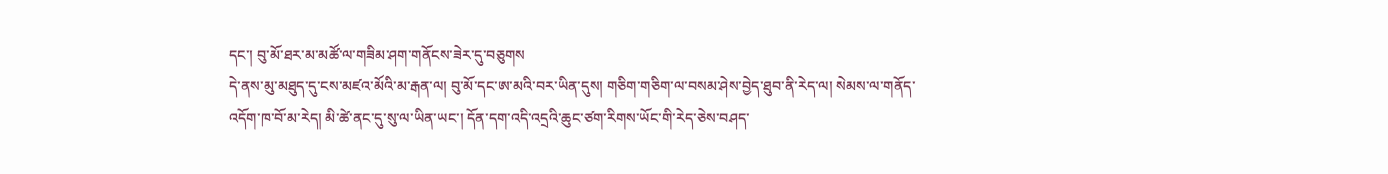དང་། བུ་མོ་ཐར་མ་མཚོ་ལ་གཟིམ་ཤག་གནོངས་ཟེར་དུ་བཅུགས
དེ་ནས་མུ་མཐུད་དུ་ངས་མཛའ་མོའི་མ་རྒན་ལ། བུ་མོ་དང་ཨ་མའི་བར་ཡིན་དུས། གཅིག་གཅིག་ལ་བསམ་ཤེས་བྱེད་ཐུབ་ནི་རེད་ལ། སེམས་ལ་གནོད་འདོག་ཁ་བོ་མ་རེད། མི་ཚེ་ནང་དུ་སུ་ལ་ཡིན་ཡང་། དོན་དག་འདི་འདྲའི་ཆུང་ཙག་རིགས་ཡོང་གི་རེད་ཅེས་བཤད་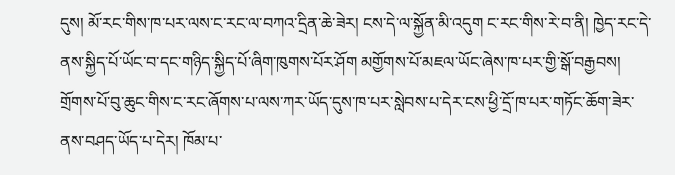དུས། མོ་རང་གིས་ཁ་པར་ལས་ང་རང་ལ་བཀའ་དྲིན་ཆེ་ཟེར། ངས་དེ་ལ་སྐྱོན་མི་འདུག ང་རང་གིས་རེ་བ་ནི། ཁྱེད་རང་དེ་ནས་སྐྱིད་པོ་ཡོང་བ་དང་གཉིད་སྐྱིད་པོ་ཞིག་ཁུགས་པོར་ཤོག མགྱོགས་པོ་མཇལ་ཡོང་ཞེས་ཁ་པར་གྱི་སྒོ་བརྒྱབས།
གྲོགས་པོ་བུ་ཆུང་གིས་ང་རང་ཞོགས་པ་ལས་ཀར་ཡོད་དུས་ཁ་པར་སླེབས་པ་དེར་ངས་ཕྱི་དྲོ་ཁ་པར་གཏོང་ཆོག་ཟེར་ནས་བཤད་ཡོད་པ་དེར། ཁོམ་པ་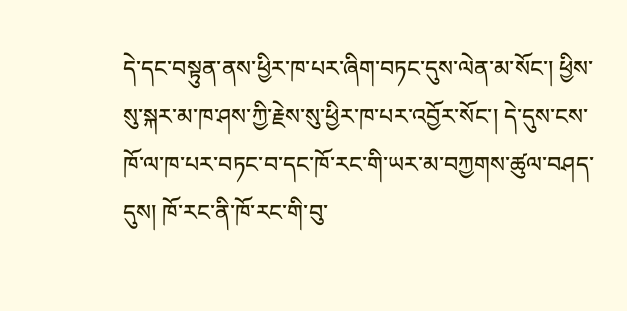དེ་དང་བསྟུན་ནས་ཕྱིར་ཁ་པར་ཞིག་བཏང་དུས་ལེན་མ་སོང་། ཕྱིས་སུ་སྐར་མ་ཁ་ཤས་ཀྱི་རྗེས་སུ་ཕྱིར་ཁ་པར་འབྱོར་སོང་། དེ་དུས་ངས་ཁོ་ལ་ཁ་པར་བཏང་བ་དང་ཁོ་རང་གི་ཡར་མ་བཀྱགས་ཚུལ་བཤད་དུས། ཁོ་རང་ནི་ཁོ་རང་གི་བུ་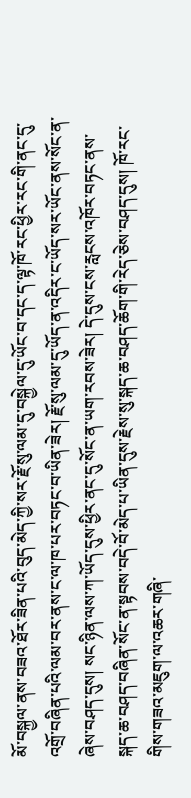མོ་བསྐྱལ་ནས་བཟའ་ཐོར་ཟིན་པའི་བུད་མེད་ཀྱི་སར་རྗོ་སུ་ལམ་དུ་བསྐྱེལ་དུ་ཡོང་བ་དང་ད་ལྟ་ཁོ་རང་ཕྱིར་རང་གི་ནང་དུ་འགྲོ་བཞིན་པའི་ལམ་བར་ནས་ང་ལ་ཁ་པར་བཏང་བ་ཡིན་ཟེར། རྗོ་སུ་ལམ་དུ་ཡོད་ན་འདིར་ང་ཡོད་སར་ཡོང་ནས་སོང་ན་ཞེས་བཤད་དུས། སང་ཉིན་ལས་ཀ་ཡོད་དུས་ཕྱིར་ནང་དུ་སོང་ན་ཡག་རབས་ཟེར། དེ་དུས་ངས་རླངས་འཁོར་བཏང་ནས་སྐད་ཆ་བཤད་བཞིན་སོང་ན་སྟབས་བདེ་བོ་མེད་པ་ཡིན་དུས་རྗེས་སུ་སྐད་ཆ་བཤད་ཆོག་གི་རེད་ཅེས་བཤད་དུས། ཁོ་རང་གིས་གཟའ་མཇུག་ལ་འཆར་གཞི་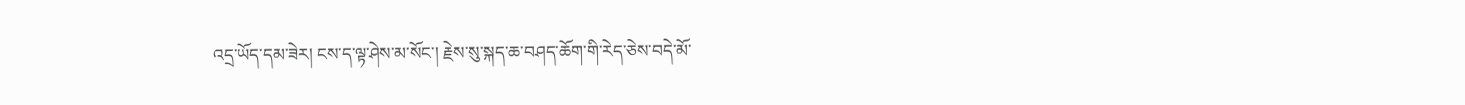འདྲ་ཡོད་དམ་ཟེར། ངས་ད་ལྟ་ཤེས་མ་སོང་། རྗེས་སུ་སྐད་ཆ་བཤད་ཆོག་གི་རེད་ཅེས་བདེ་མོ་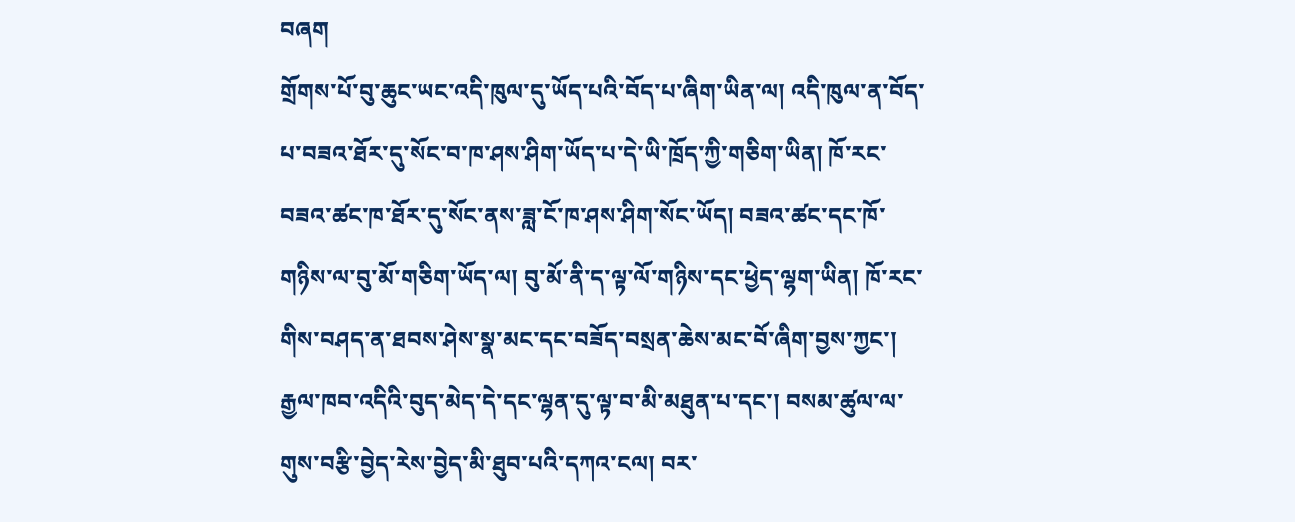བཞག
གྲོགས་པོ་བུ་ཆུང་ཡང་འདི་ཁུལ་དུ་ཡོད་པའི་བོད་པ་ཞིག་ཡིན་ལ། འདི་ཁུལ་ན་བོད་པ་བཟའ་ཐོར་དུ་སོང་བ་ཁ་ཤས་ཤིག་ཡོད་པ་དེ་ཡི་ཁྲོད་ཀྱི་གཅིག་ཡིན། ཁོ་རང་བཟའ་ཚང་ཁ་ཐོར་དུ་སོང་ནས་ཟླ་ངོ་ཁ་ཤས་ཤིག་སོང་ཡོད། བཟའ་ཚང་དང་ཁོ་གཉིས་ལ་བུ་མོ་གཅིག་ཡོད་ལ། བུ་མོ་ནི་ད་ལྟ་ལོ་གཉིས་དང་ཕྱེད་ལྷག་ཡིན། ཁོ་རང་གིས་བཤད་ན་ཐབས་ཤེས་སྣ་མང་དང་བཟོད་བསྲན་ཆེས་མང་བོ་ཞིག་བྱས་ཀྱང་། རྒྱལ་ཁབ་འདིའི་བུད་མེད་དེ་དང་ལྷན་དུ་ལྟ་བ་མི་མཐུན་པ་དང་། བསམ་ཚུལ་ལ་གུས་བརྩི་བྱེད་རེས་བྱེད་མི་ཐུབ་པའི་དཀའ་ངལ། བར་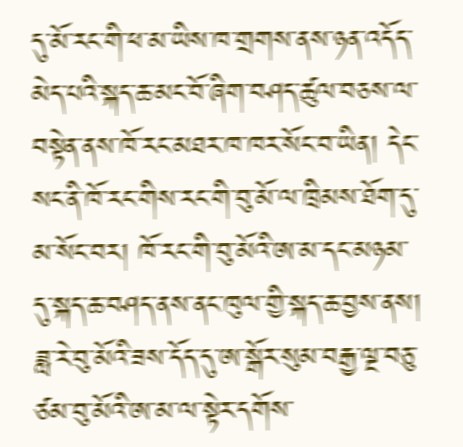དུ་མོ་རང་གི་ཕ་མ་ཡིས་ཁ་གྲགས་ནས་ཉན་འདོད་མེད་པའི་སྐད་ཆ་མང་བོ་ཞིག་བཤད་ཚུལ་བཅས་ལ་བསྟེན་ནས་ཁོ་རང་མཐར་ཁ་ཁར་སོང་བ་ཡིན། དེང་སང་ནི་ཁོ་རང་གིས་རང་གི་བུ་མོ་ལ་ཁྲིམས་ཐོག་དུ་མ་སོང་བར། ཁོ་རང་གི་བུ་མོའི་ཨ་མ་དང་མཉམ་དུ་སྐད་ཆ་བཤད་ནས་ནང་ཁུལ་གྱི་སྐད་ཆ་བྱས་ནས། ཟླ་རེ་བུ་མོའི་ཟས་དོད་དུ་ཨ་སྒོར་སུམ་བརྒྱ་ལྔ་བཅུ་ཙམ་བུ་མོའི་ཨ་མ་ལ་སྟེར་དགོས་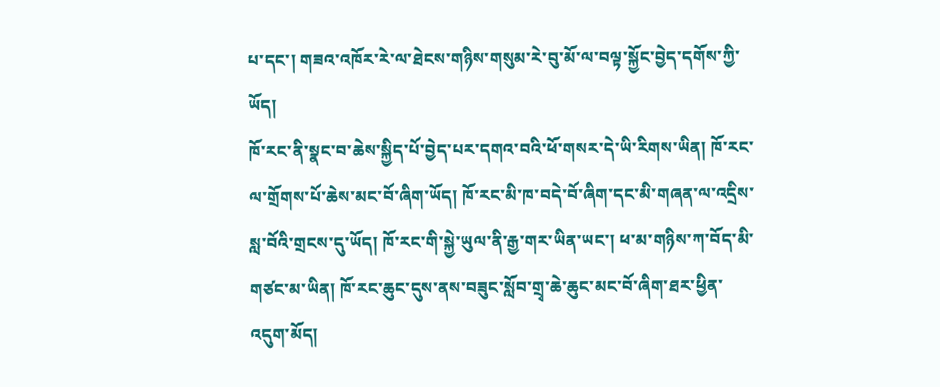པ་དང་། གཟའ་འཁོར་རེ་ལ་ཐེངས་གཉིས་གསུམ་རེ་བུ་མོ་ལ་བལྟ་སྐྱོང་བྱེད་དགོས་ཀྱི་ཡོད།
ཁོ་རང་ནི་སྣང་བ་ཆེས་སྐྱིད་པོ་བྱེད་པར་དགའ་བའི་ཕོ་གསར་དེ་ཡི་རིགས་ཡིན། ཁོ་རང་ལ་གྲོགས་པོ་ཆེས་མང་བོ་ཞིག་ཡོད། ཁོ་རང་མི་ཁ་བདེ་བོ་ཞིག་དང་མི་གཞན་ལ་འདྲིས་སླ་བོའི་གྲངས་དུ་ཡོད། ཁོ་རང་གི་སྐྱེ་ཡུལ་ནི་རྒྱ་གར་ཡིན་ཡང་། ཕ་མ་གཉིས་ཀ་བོད་མི་གཙང་མ་ཡིན། ཁོ་རང་ཆུང་དུས་ནས་བཟུང་སློབ་གྲྭ་ཆེ་ཆུང་མང་བོ་ཞིག་ཐར་ཕྱིན་འདུག་མོད།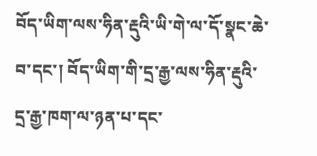བོད་ཡིག་ལས་ཧིན་རྡུའི་ཡི་གེ་ལ་དོ་སྣང་ཆེ་བ་དང་། བོད་ཡིག་གི་དྲ་རྒྱ་ལས་ཧིན་རྡུའི་དྲ་རྒྱ་ཁག་ལ་ཉན་པ་དང་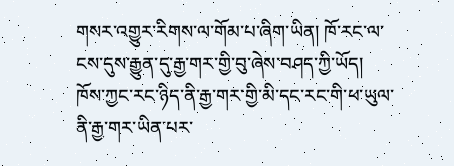གསར་འགྱུར་རིགས་ལ་གོམ་པ་ཞིག་ཡིན། ཁོ་རང་ལ་ངས་དུས་རྒྱུན་དུ་རྒྱ་གར་གྱི་བུ་ཞེས་བཤད་ཀྱི་ཡོད། ཁོས་ཀྱང་རང་ཉིད་ནི་རྒྱ་གར་གྱི་མི་དང་རང་གི་ཕ་ཡུལ་ནི་རྒྱ་གར་ཡིན་པར་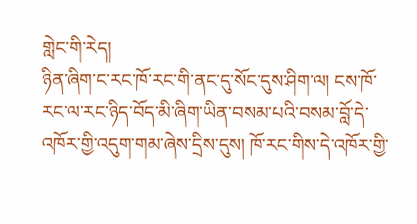གླེང་གི་རེད།
ཉིན་ཞིག་ང་རང་ཁོ་རང་གི་ནང་དུ་སོང་དུས་ཤིག་ལ། ངས་ཁོ་རང་ལ་རང་ཉིད་བོད་མི་ཞིག་ཡིན་བསམ་པའི་བསམ་བློ་དེ་འཁོར་གྱི་འདུག་གམ་ཞེས་དྲིས་དུས། ཁོ་རང་གིས་དེ་འཁོར་གྱི་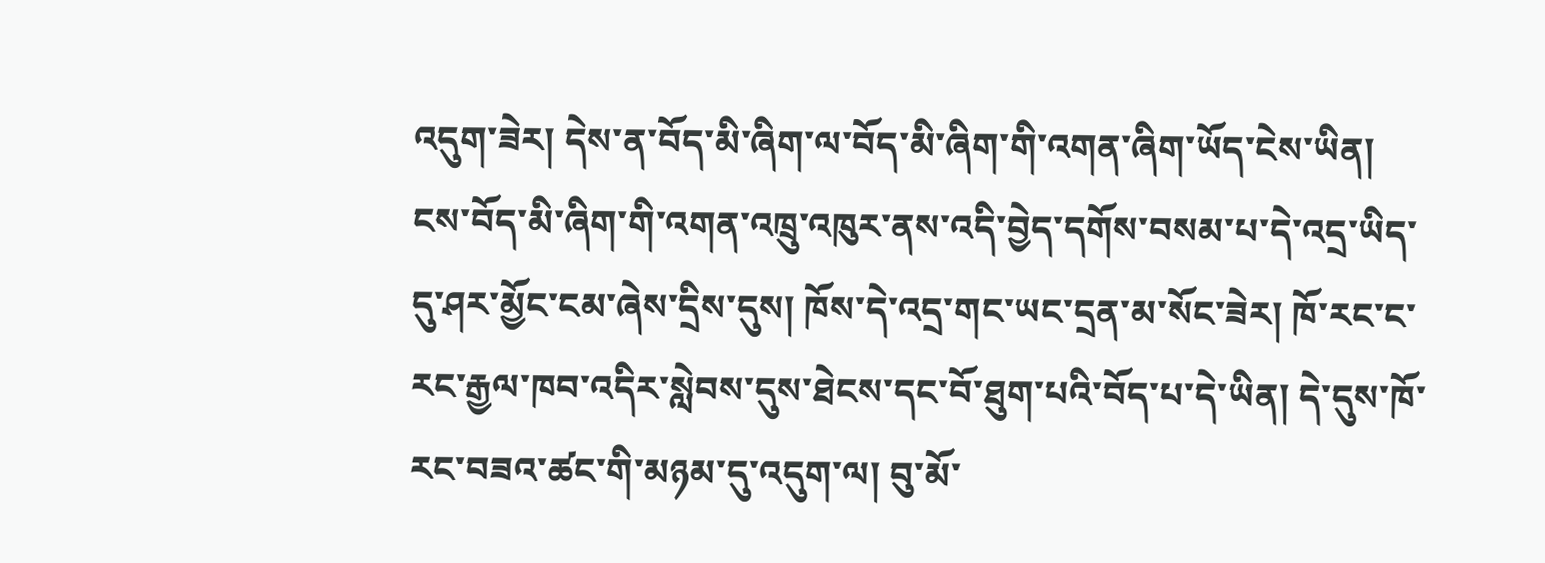འདུག་ཟེར། དེས་ན་བོད་མི་ཞིག་ལ་བོད་མི་ཞིག་གི་འགན་ཞིག་ཡོད་ངེས་ཡིན། ངས་བོད་མི་ཞིག་གི་འགན་འཁྲུ་འཁུར་ནས་འདི་བྱེད་དགོས་བསམ་པ་དེ་འདྲ་ཡིད་དུ་ཤར་མྱོང་ངམ་ཞེས་དྲིས་དུས། ཁོས་དེ་འདྲ་གང་ཡང་དྲན་མ་སོང་ཟེར། ཁོ་རང་ང་རང་རྒྱལ་ཁབ་འདིར་སླེབས་དུས་ཐེངས་དང་བོ་ཐུག་པའི་བོད་པ་དེ་ཡིན། དེ་དུས་ཁོ་རང་བཟའ་ཚང་གི་མཉམ་དུ་འདུག་ལ། བུ་མོ་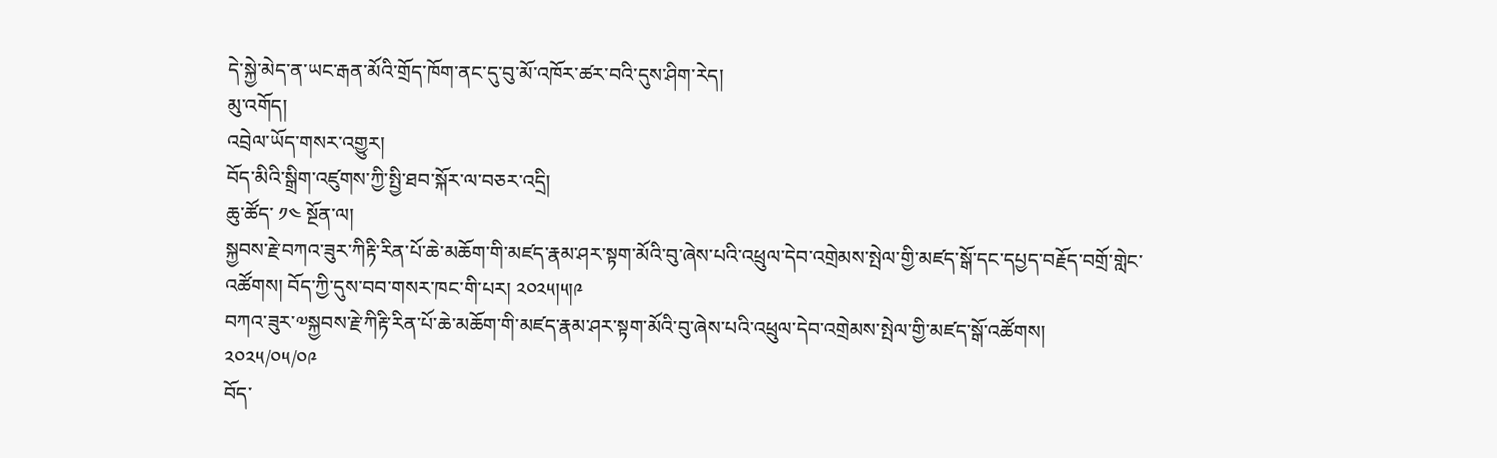དེ་སྐྱེ་མེད་ན་ཡང་རྒན་མོའི་གྲོད་ཁོག་ནང་དུ་བུ་མོ་འཁོར་ཚར་བའི་དུས་ཤིག་རེད།
མུ་འགོད།
འབྲེལ་ཡོད་གསར་འགྱུར།
བོད་མིའི་སྒྲིག་འཛུགས་ཀྱི་སྤྱི་ཐབ་སྐོར་ལ་བཅར་འདྲི།
ཆུ་ཚོད་ ༡༤ སྔོན་ལ།
སྐྱབས་རྗེ་བཀའ་ཟུར་ཀིརྟི་རིན་པོ་ཆེ་མཆོག་གི་མཛད་རྣམ་ཤར་སྟག་མོའི་བུ་ཞེས་པའི་འཕྲུལ་དེབ་འགྲེམས་སྤེལ་གྱི་མཛད་སྒོ་དང་དཔྱད་བརྗོད་བགྲོ་གླེང་འཚོགས། བོད་ཀྱི་དུས་བབ་གསར་ཁང་གི་པར། ༢༠༢༥།༥།༩
བཀའ་ཟུར་༧སྐྱབས་རྗེ་ཀིརྟི་རིན་པོ་ཆེ་མཆོག་གི་མཛད་རྣམ་ཤར་སྟག་མོའི་བུ་ཞེས་པའི་འཕྲུལ་དེབ་འགྲེམས་སྤེལ་གྱི་མཛད་སྒོ་འཚོགས།
༢༠༢༥/༠༥/༠༩
བོད་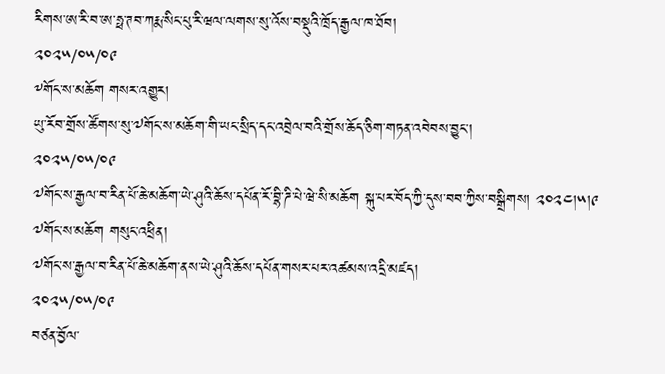རིགས་ཨ་རི་བ་ཨ་ཧྥ་ཊབ་ཀརྨ་སིང་པུ་རི་ཝལ་ལགས་སུ་འོས་བསྡུའི་ཁྲོད་རྒྱལ་ཁ་ཐོབ།
༢༠༢༥/༠༥/༠༩
༸གོང་ས་མཆོག གསར་འགྱུར།
ཡུ་རོབ་གྲོས་ཚོགས་སུ་༧གོང་ས་མཆོག་གི་ཡང་སྲིད་དང་འབྲེལ་བའི་གྲོས་ཆོད་ཅིག་གཏན་འབེབས་བྱུང་།
༢༠༢༥/༠༥/༠༩
༧གོང་ས་རྒྱལ་བ་རིན་པོ་ཆེ་མཆོག་ཡེ་ཤུའི་ཆོས་དཔོན་རོ་བྷི་ཌི་པེ་ཝེ་སི་མཆོག སྐུ་པར་བོད་ཀྱི་དུས་བབ་ཀྱིས་བསྒྲིགས། ༢༠༢༤།༥།༩
༧གོང་ས་མཆོག གསུང་འཕྲིན།
༧གོང་ས་རྒྱལ་བ་རིན་པོ་ཆེ་མཆོག་ནས་ཡེ་ཤུའི་ཆོས་དཔོན་གསར་པར་འཚམས་འདྲི་མཛད།
༢༠༢༥/༠༥/༠༩
བཙན་བྱོལ་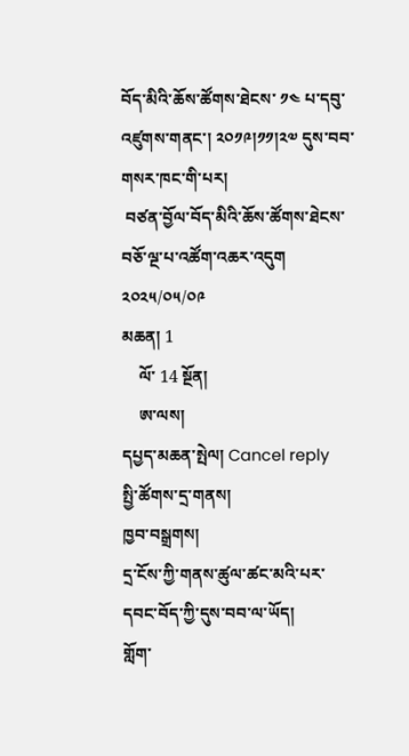བོད་མིའི་ཆོས་ཚོགས་ཐེངས་ ༡༤ པ་དབུ་འཛུགས་གནང་། ༢༠༡༩།༡༡།༢༧ དུས་བབ་གསར་ཁང་གི་པར།
 བཙན་བྱོལ་བོད་མིའི་ཆོས་ཚོགས་ཐེངས་བཅོ་ལྔ་པ་འཚོག་འཆར་འདུག
༢༠༢༥/༠༥/༠༩
མཆན། 1
    ལོ་ 14 སྔོན།
    ཨ་ལས།
དཔྱད་མཆན་སྤེལ། Cancel reply
སྤྱི་ཚོགས་དྲ་གནས།
ཁྱབ་བསྒྲགས།
དྲ་ངོས་ཀྱི་གནས་ཚུལ་ཚང་མའི་པར་དབང་བོད་ཀྱི་དུས་བབ་ལ་ཡོད།
གློག་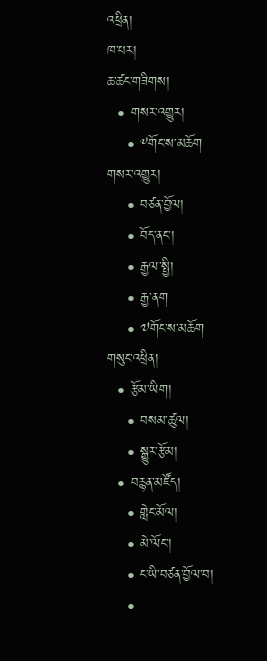འཕྲིན།
ཁ་པར།
ཆ་ཚང་གཟིགས།
  • གསར་འགྱུར།
    • ༸གོང་ས་མཆོག གསར་འགྱུར།
    • བཙན་བྱོལ།
    • བོད་ནང་།
    • རྒྱལ་སྤྱི།
    • རྒྱ་ནག
    • ༧གོང་ས་མཆོག གསུང་འཕྲིན།
  • རྩོམ་ཡིག།
    • བསམ་ཚུལ།
    • སྒྱུར་རྩོམ།
  • བརྙན་མཛོད།
    • གླེང་མོལ།
    • མེ་ལོང་།
    • ང་ཡི་བཙན་བྱོལ་བ།
    •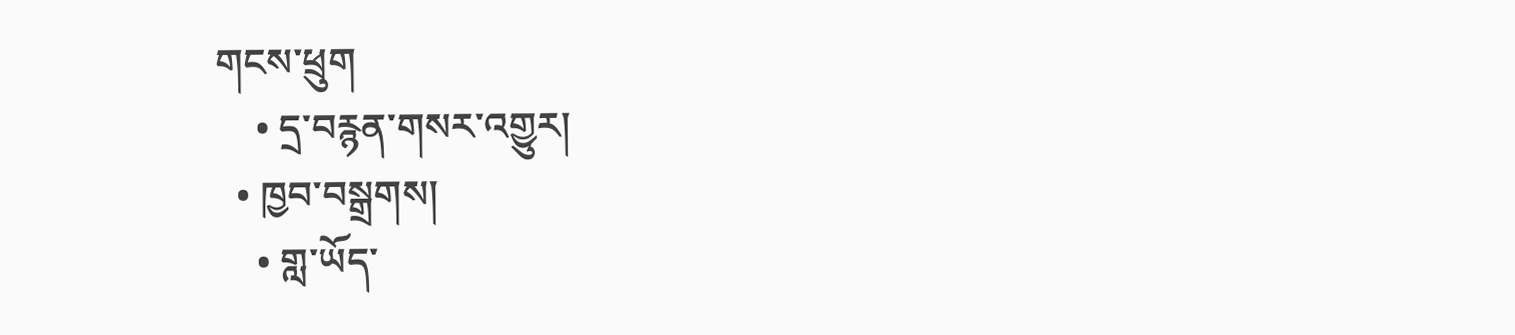གངས་ཕྲུག
    • དྲ་བརྙན་གསར་འགྱུར།
  • ཁྱབ་བསྒྲགས།
    • གླ་ཡོད་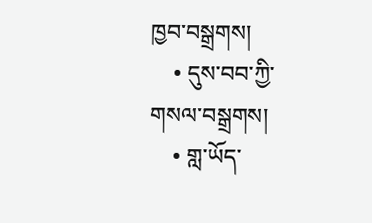ཁྱབ་བསྒྲགས།
    • དུས་བབ་ཀྱི་གསལ་བསྒྲགས།
    • གླ་ཡོད་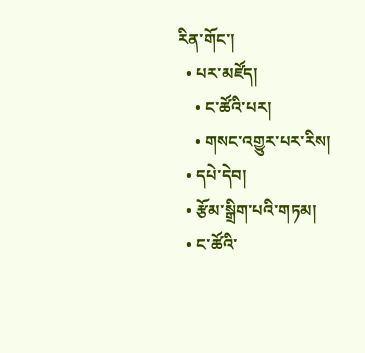རིན་གོང་།
  • པར་མཛོད།
    • ང་ཚོའི་པར།
    • གསང་འགྱུར་པར་རིས།
  • དཔེ་དེབ།
  • རྩོམ་སྒྲིག་པའི་གཏམ།
  • ང་ཚོའི་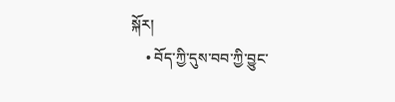སྐོར།
    • བོད་ཀྱི་དུས་བབ་ཀྱི་བྱུང་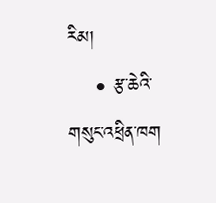རིམ།
    • རྩ་ཆེའི་གསུང་འཕྲིན་ཁག